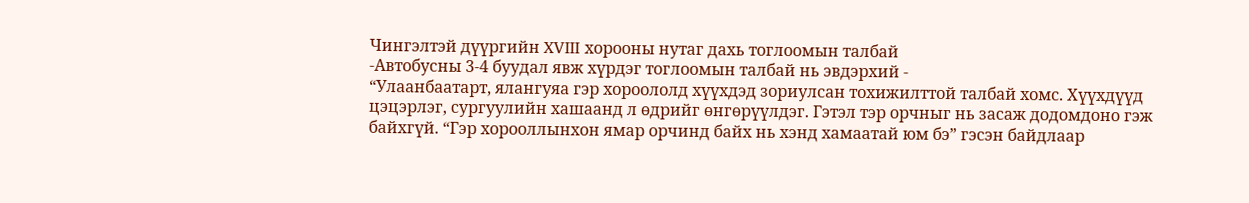Чингэлтэй дүүргийн XVIII хорооны нутаг дахь тоглоомын талбай
-Автобусны 3-4 буудал явж хүрдэг тоглоомын талбай нь эвдэрхий -
“Улаанбаатарт, ялангуяа гэр хороололд хүүхдэд зориулсан тохижилттой талбай хомс. Хүүхдүүд цэцэрлэг, сургуулийн хашаанд л өдрийг өнгөрүүлдэг. Гэтэл тэр орчныг нь засаж додомдоно гэж байхгүй. “Гэр хорооллынхон ямар орчинд байх нь хэнд хамаатай юм бэ” гэсэн байдлаар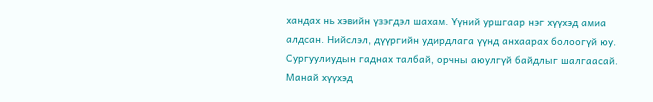хандах нь хэвийн үзэгдэл шахам. Үүний уршгаар нэг хүүхэд амиа алдсан. Нийслэл, дүүргийн удирдлага үүнд анхаарах болоогүй юу. Сургуулиудын гаднах талбай, орчны аюулгүй байдлыг шалгаасай. Манай хүүхэд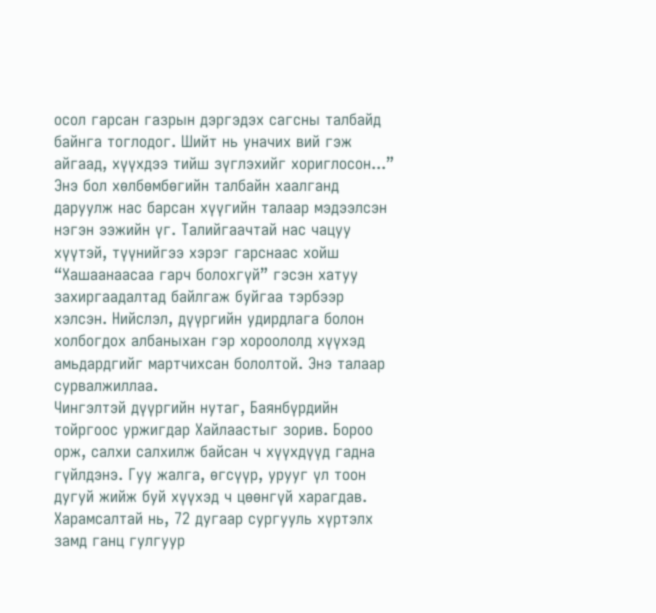осол гарсан газрын дэргэдэх сагсны талбайд байнга тоглодог. Шийт нь уначих вий гэж айгаад, хүүхдээ тийш зүглэхийг хориглосон...”
Энэ бол хөлбөмбөгийн талбайн хаалганд даруулж нас барсан хүүгийн талаар мэдээлсэн нэгэн ээжийн үг. Талийгаачтай нас чацуу хүүтэй, түүнийгээ хэрэг гарснаас хойш “Хашаанаасаа гарч болохгүй” гэсэн хатуу захиргаадалтад байлгаж буйгаа тэрбээр хэлсэн. Нийслэл, дүүргийн удирдлага болон холбогдох албаныхан гэр хороололд хүүхэд амьдардгийг мартчихсан бололтой. Энэ талаар сурвалжиллаа.
Чингэлтэй дүүргийн нутаг, Баянбүрдийн тойргоос уржигдар Хайлаастыг зорив. Бороо орж, салхи салхилж байсан ч хүүхдүүд гадна гүйлдэнэ. Гуу жалга, өгсүүр, урууг үл тоон дугуй жийж буй хүүхэд ч цөөнгүй харагдав. Харамсалтай нь, 72 дугаар сургууль хүртэлх замд ганц гулгуур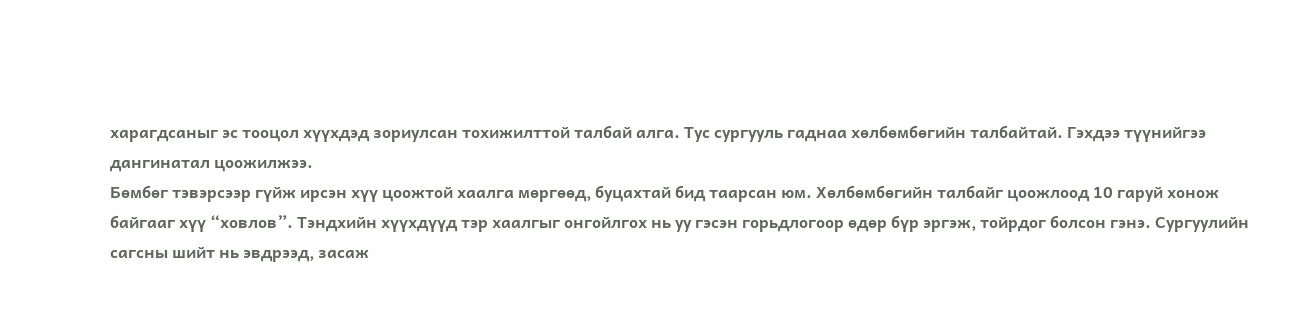харагдсаныг эс тооцол хүүхдэд зориулсан тохижилттой талбай алга. Тус сургууль гаднаа хөлбөмбөгийн талбайтай. Гэхдээ түүнийгээ дангинатал цоожилжээ.
Бөмбөг тэвэрсээр гүйж ирсэн хүү цоожтой хаалга мөргөөд, буцахтай бид таарсан юм. Хөлбөмбөгийн талбайг цоожлоод 10 гаруй хонож байгааг хүү “ховлов”. Тэндхийн хүүхдүүд тэр хаалгыг онгойлгох нь уу гэсэн горьдлогоор өдөр бүр эргэж, тойрдог болсон гэнэ. Сургуулийн сагсны шийт нь эвдрээд, засаж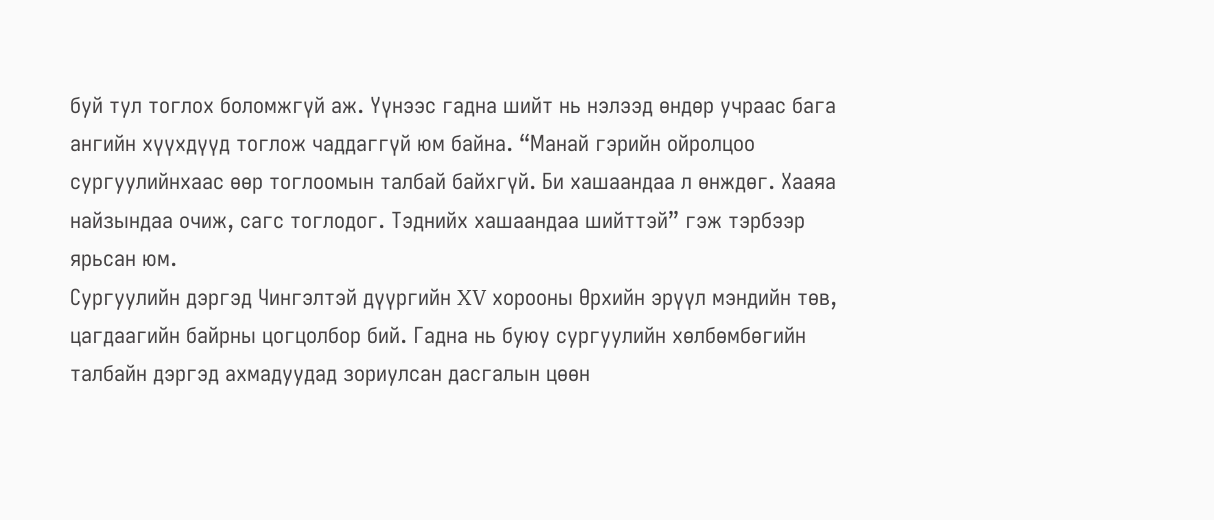буй тул тоглох боломжгүй аж. Үүнээс гадна шийт нь нэлээд өндөр учраас бага ангийн хүүхдүүд тоглож чаддаггүй юм байна. “Манай гэрийн ойролцоо сургуулийнхаас өөр тоглоомын талбай байхгүй. Би хашаандаа л өнждөг. Хааяа найзындаа очиж, сагс тоглодог. Тэднийх хашаандаа шийттэй” гэж тэрбээр ярьсан юм.
Сургуулийн дэргэд Чингэлтэй дүүргийн XV хорооны Өрхийн эрүүл мэндийн төв, цагдаагийн байрны цогцолбор бий. Гадна нь буюу сургуулийн хөлбөмбөгийн талбайн дэргэд ахмадуудад зориулсан дасгалын цөөн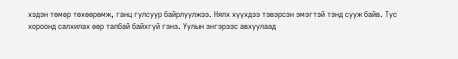хэдэн төмөр төхөөрөмж, ганц гулсуур байрлуулжээ. Нялх хүүхдээ тэвэрсэн эмэгтэй тэнд сууж байв. Тус хороонд салхилах өөр талбай байхгүй гэнэ. Уулын энгэрээс авхуулаад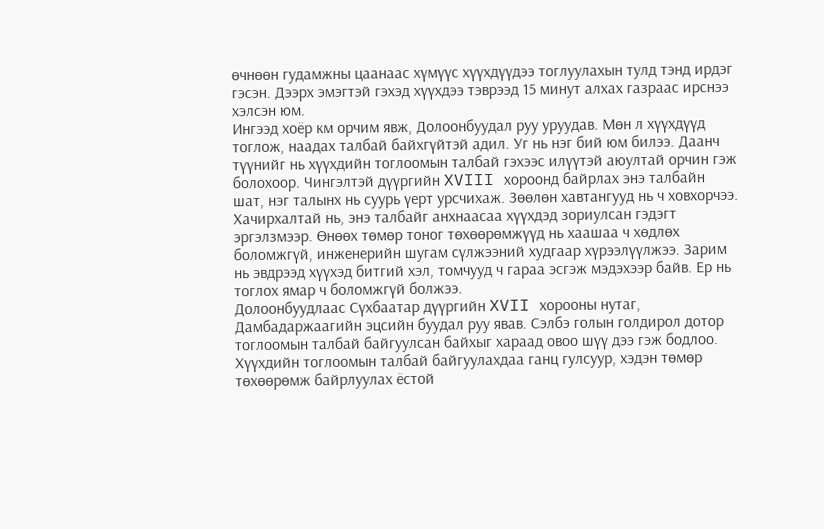өчнөөн гудамжны цаанаас хүмүүс хүүхдүүдээ тоглуулахын тулд тэнд ирдэг гэсэн. Дээрх эмэгтэй гэхэд хүүхдээ тэврээд 15 минут алхах газраас ирснээ хэлсэн юм.
Ингээд хоёр км орчим явж, Долоонбуудал руу уруудав. Мөн л хүүхдүүд тоглож, наадах талбай байхгүйтэй адил. Уг нь нэг бий юм билээ. Даанч түүнийг нь хүүхдийн тоглоомын талбай гэхээс илүүтэй аюултай орчин гэж болохоор. Чингэлтэй дүүргийн XVIII хороонд байрлах энэ талбайн шат, нэг талынх нь суурь үерт урсчихаж. Зөөлөн хавтангууд нь ч ховхорчээ. Хачирхалтай нь, энэ талбайг анхнаасаа хүүхдэд зориулсан гэдэгт эргэлзмээр. Өнөөх төмөр тоног төхөөрөмжүүд нь хаашаа ч хөдлөх боломжгүй, инженерийн шугам сүлжээний худгаар хүрээлүүлжээ. Зарим нь эвдрээд хүүхэд битгий хэл, томчууд ч гараа эсгэж мэдэхээр байв. Ер нь тоглох ямар ч боломжгүй болжээ.
Долоонбуудлаас Сүхбаатар дүүргийн XVII хорооны нутаг, Дамбадаржаагийн эцсийн буудал руу явав. Сэлбэ голын голдирол дотор тоглоомын талбай байгуулсан байхыг хараад овоо шүү дээ гэж бодлоо. Хүүхдийн тоглоомын талбай байгуулахдаа ганц гулсуур, хэдэн төмөр төхөөрөмж байрлуулах ёстой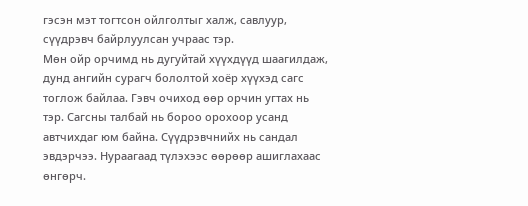гэсэн мэт тогтсон ойлголтыг халж, савлуур, сүүдрэвч байрлуулсан учраас тэр.
Мөн ойр орчимд нь дугуйтай хүүхдүүд шаагилдаж, дунд ангийн сурагч бололтой хоёр хүүхэд сагс тоглож байлаа. Гэвч очиход өөр орчин угтах нь тэр. Сагсны талбай нь бороо орохоор усанд автчихдаг юм байна. Сүүдрэвчнийх нь сандал эвдэрчээ. Нураагаад түлэхээс өөрөөр ашиглахаас өнгөрч.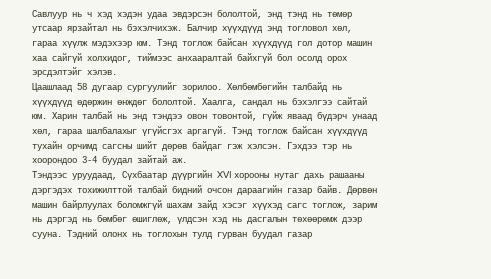Савлуур нь ч хэд хэдэн удаа эвдэрсэн бололтой, энд тэнд нь төмөр утсаар ярзайтал нь бэхэлчихэж. Балчир хүүхдүүд энд тогловол хөл, гараа хүүлж мэдэхээр юм. Тэнд тоглож байсан хүүхдүүд гол дотор машин хаа сайгүй холхидог, тиймээс анхааралтай байхгүй бол осолд орох эрсдэлтэйг хэлэв.
Цаашлаад 58 дугаар сургуулийг зорилоо. Хөлбөмбөгийн талбайд нь хүүхдүүд өдөржин өнждөг бололтой. Хаалга, сандал нь бэхэлгээ сайтай юм. Харин талбай нь энд тэндээ овон товонтой, гүйж яваад бүдэрч унаад хөл, гараа шалбалахыг үгүйсгэх аргагүй. Тэнд тоглож байсан хүүхдүүд тухайн орчимд сагсны шийт дөрөв байдаг гэж хэлсэн. Гэхдээ тэр нь хоорондоо 3-4 буудал зайтай аж.
Тэндээс уруудаад, Сүхбаатар дүүргийн XVI хорооны нутаг дахь рашааны дэргэдэх тохижилттой талбай бидний очсон дараагийн газар байв. Дөрвөн машин байрлуулах боломжгүй шахам зайд хэсэг хүүхэд сагс тоглож, зарим нь дэргэд нь бөмбөг өшиглөж, үлдсэн хэд нь дасгалын төхөөрөмж дээр сууна. Тэдний олонх нь тоглохын тулд гурван буудал газар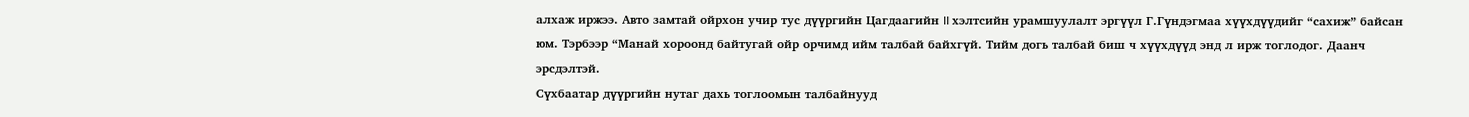алхаж иржээ. Авто замтай ойрхон учир тус дүүргийн Цагдаагийн II хэлтсийн урамшуулалт эргүүл Г.Гүндэгмаа хүүхдүүдийг “сахиж” байсан юм. Тэрбээр “Манай хороонд байтугай ойр орчимд ийм талбай байхгүй. Тийм догь талбай биш ч хүүхдүүд энд л ирж тоглодог. Даанч эрсдэлтэй.
Сүхбаатар дүүргийн нутаг дахь тоглоомын талбайнууд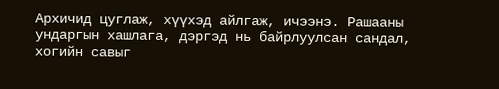Архичид цуглаж, хүүхэд айлгаж, ичээнэ. Рашааны ундаргын хашлага, дэргэд нь байрлуулсан сандал, хогийн савыг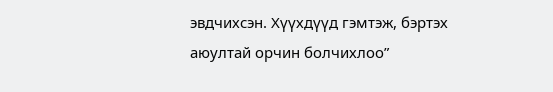эвдчихсэн. Хүүхдүүд гэмтэж, бэртэх аюултай орчин болчихлоо”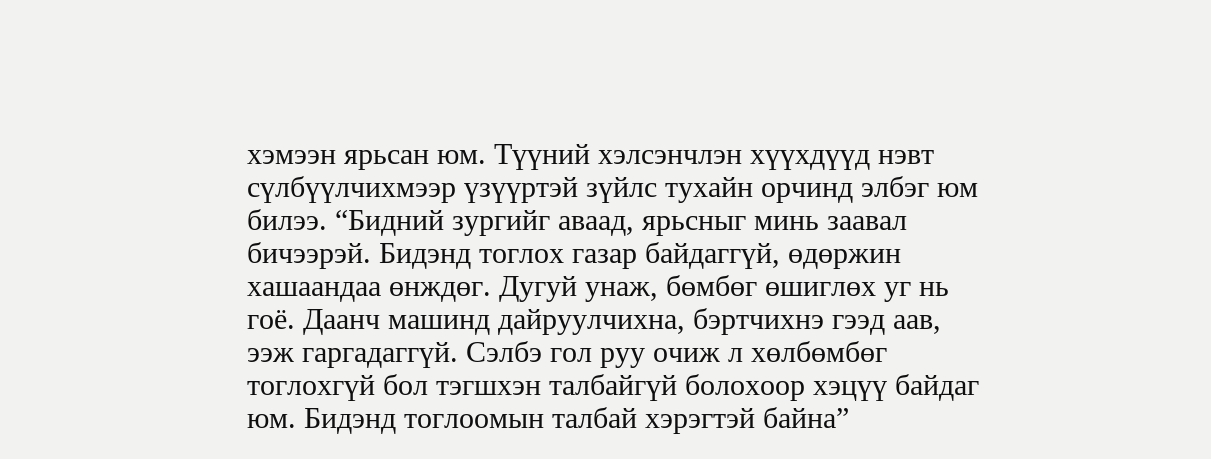хэмээн ярьсан юм. Түүний хэлсэнчлэн хүүхдүүд нэвт сүлбүүлчихмээр үзүүртэй зүйлс тухайн орчинд элбэг юм билээ. “Бидний зургийг аваад, ярьсныг минь заавал бичээрэй. Бидэнд тоглох газар байдаггүй, өдөржин хашаандаа өнждөг. Дугуй унаж, бөмбөг өшиглөх уг нь гоё. Даанч машинд дайруулчихна, бэртчихнэ гээд аав, ээж гаргадаггүй. Сэлбэ гол руу очиж л хөлбөмбөг тоглохгүй бол тэгшхэн талбайгүй болохоор хэцүү байдаг юм. Бидэнд тоглоомын талбай хэрэгтэй байна”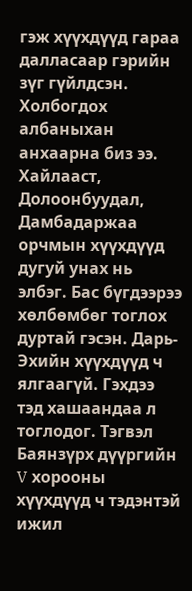гэж хүүхдүүд гараа далласаар гэрийн зүг гүйлдсэн. Холбогдох албаныхан анхаарна биз ээ.
Хайлааст, Долоонбуудал, Дамбадаржаа орчмын хүүхдүүд дугуй унах нь элбэг. Бас бүгдээрээ хөлбөмбөг тоглох дуртай гэсэн. Дарь-Эхийн хүүхдүүд ч ялгаагүй. Гэхдээ тэд хашаандаа л тоглодог. Тэгвэл Баянзүрх дүүргийн V хорооны хүүхдүүд ч тэдэнтэй ижил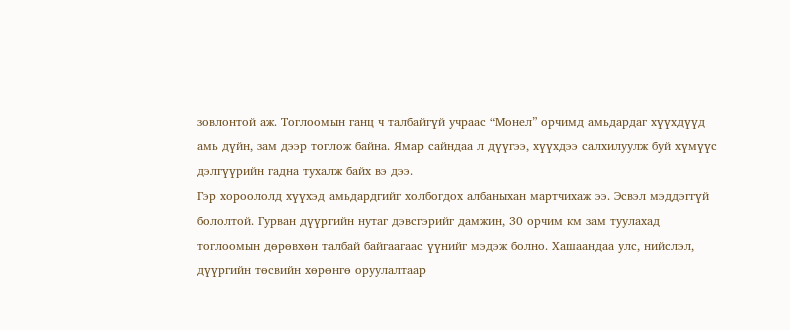зовлонтой аж. Тоглоомын ганц ч талбайгүй учраас “Монел” орчимд амьдардаг хүүхдүүд амь дүйн, зам дээр тоглож байна. Ямар сайндаа л дүүгээ, хүүхдээ салхилуулж буй хүмүүс дэлгүүрийн гадна тухалж байх вэ дээ.
Гэр хороололд хүүхэд амьдардгийг холбогдох албаныхан мартчихаж ээ. Эсвэл мэддэггүй бололтой. Гурван дүүргийн нутаг дэвсгэрийг дамжин, 30 орчим км зам туулахад тоглоомын дөрөвхөн талбай байгаагаас үүнийг мэдэж болно. Хашаандаа улс, нийслэл, дүүргийн төсвийн хөрөнгө оруулалтаар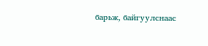барьж, байгуулснаас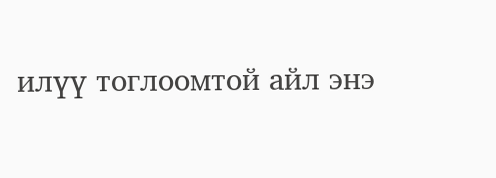илүү тоглоомтой айл энэ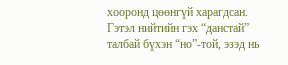хооронд цөөнгүй харагдсан. Гэтэл нийтийн гэх “данстай” талбай бүхэн “но”-той, эзэд нь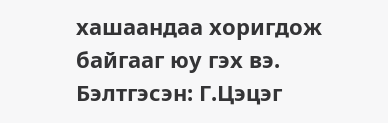хашаандаа хоригдож байгааг юу гэх вэ.
Бэлтгэсэн: Г.Цэцэг